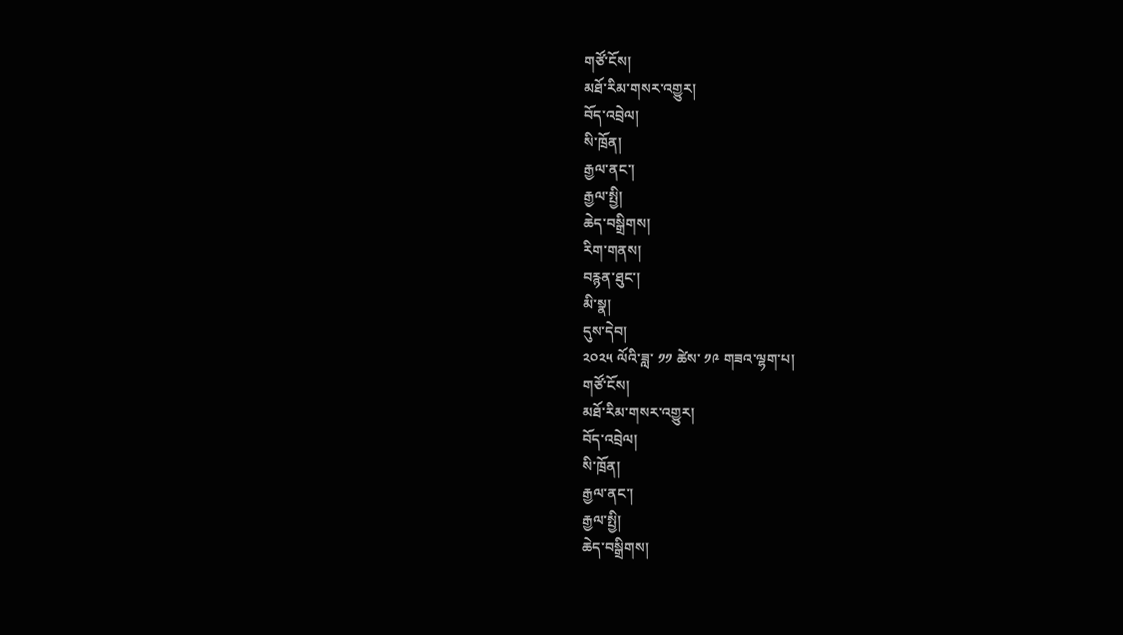གཙོ་ངོས།
མཐོ་རིམ་གསར་འགྱུར།
བོད་འབྲེལ།
སི་ཁྲོན།
རྒྱལ་ནང་།
རྒྱལ་སྤྱི།
ཆེད་བསྒྲིགས།
རིག་གནས།
བརྙན་ཐུང་།
མི་སྣ།
དུས་དེབ།
༢༠༢༥ ལོའི་ཟླ་ ༡༡ ཚེས་ ༡༩ གཟའ་ལྷག་པ།
གཙོ་ངོས།
མཐོ་རིམ་གསར་འགྱུར།
བོད་འབྲེལ།
སི་ཁྲོན།
རྒྱལ་ནང་།
རྒྱལ་སྤྱི།
ཆེད་བསྒྲིགས།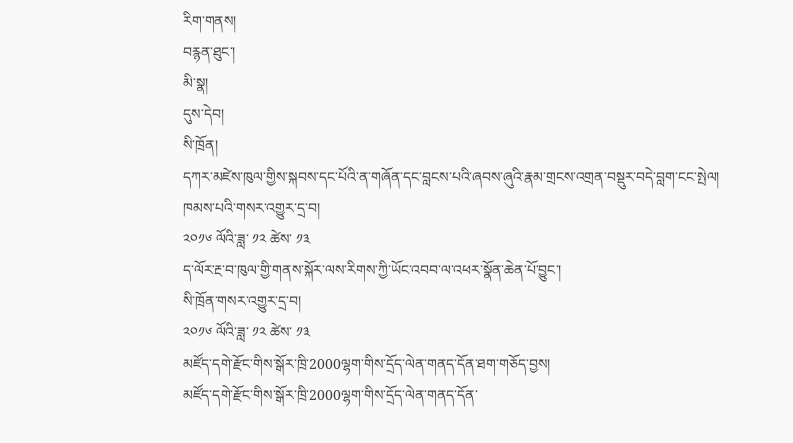རིག་གནས།
བརྙན་ཐུང་།
མི་སྣ།
དུས་དེབ།
སི་ཁྲོན།
དཀར་མཛེས་ཁུལ་གྱིས་སྐབས་དང་པོའི་ན་གཞོན་དང་བླངས་པའི་ཞབས་ཞུའི་རྣམ་གྲངས་འགྲན་བསྡུར་བདེ་བླག་ངང་སྤེལ།
ཁམས་པའི་གསར་འགྱུར་དྲ་བ།
༢༠༡༦ ལོའི་ཟླ་ ༡༢ ཚེས་ ༡༣
ད་ལོར་རྔ་བ་ཁུལ་གྱི་གནས་སྐོར་ལས་རིགས་ཀྱི་ཡོང་འབབ་ལ་འཕར་སྣོན་ཆེན་པོ་བྱུང་།
སི་ཁྲོན་གསར་འགྱུར་དྲ་བ།
༢༠༡༦ ལོའི་ཟླ་ ༡༢ ཚེས་ ༡༣
མཛོད་དགེ་རྫོང་གིས་སྒོར་ཁྲི་2000ལྷག་གིས་དྲོད་ལེན་གནད་དོན་ཐག་གཅོད་བྱས།
མཛོད་དགེ་རྫོང་གིས་སྒོར་ཁྲི་2000ལྷག་གིས་དྲོད་ལེན་གནད་དོན་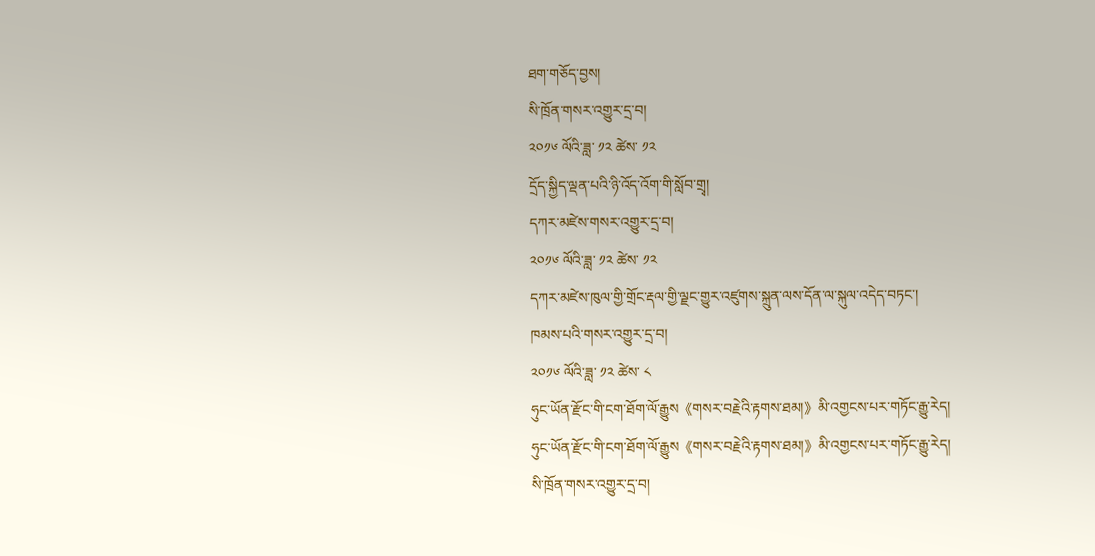ཐག་གཅོད་བྱས།
སི་ཁྲོན་གསར་འགྱུར་དྲ་བ།
༢༠༡༦ ལོའི་ཟླ་ ༡༢ ཚེས་ ༡༢
དྲོད་སྐྱིད་ལྡན་པའི་ཉི་འོད་འོག་གི་སློབ་གྲྭ།
དཀར་མཛེས་གསར་འགྱུར་དྲ་བ།
༢༠༡༦ ལོའི་ཟླ་ ༡༢ ཚེས་ ༡༢
དཀར་མཛེས་ཁུལ་གྱི་གྲོང་རྡལ་གྱི་ལྗང་གྱུར་འཛུགས་སྐྲུན་ལས་དོན་ལ་སྐུལ་འདེད་བཏང་།
ཁམས་པའི་གསར་འགྱུར་དྲ་བ།
༢༠༡༦ ལོའི་ཟླ་ ༡༢ ཚེས་ ༨
ཧུང་ཡོན་རྫོང་གི་ངག་ཐོག་ལོ་རྒྱུས《གསར་བརྗེའི་རྟགས་ཐམ།》མི་འགྱངས་པར་གཏོང་རྒྱུ་རེད།
ཧུང་ཡོན་རྫོང་གི་ངག་ཐོག་ལོ་རྒྱུས《གསར་བརྗེའི་རྟགས་ཐམ།》མི་འགྱངས་པར་གཏོང་རྒྱུ་རེད།
སི་ཁྲོན་གསར་འགྱུར་དྲ་བ།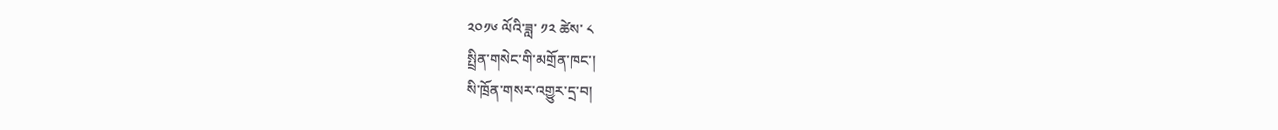༢༠༡༦ ལོའི་ཟླ་ ༡༢ ཚེས་ ༨
སྤྲིན་གསེང་གི་མགྲོན་ཁང་།
སི་ཁྲོན་གསར་འགྱུར་དྲ་བ།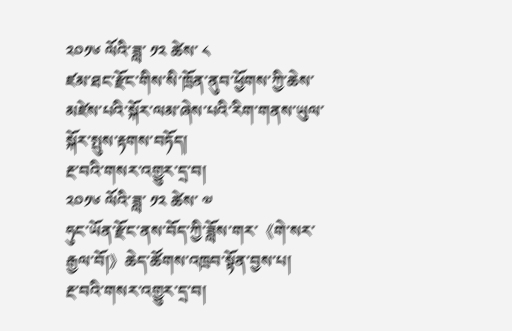༢༠༡༦ ལོའི་ཟླ་ ༡༢ ཚེས་ ༨
ཛམ་ཐང་རྫོང་གིས་སི་ཁྲོན་ནུབ་ཕྱོགས་ཀྱི་ཆེས་མཛེས་པའི་སྐོར་ལམ་ཞེས་པའི་རིག་གནས་ཡུལ་སྐོར་སྤུས་རྟགས་བཏོད།
རྔ་བའི་གསར་འགྱུར་དྲ་བ།
༢༠༡༦ ལོའི་ཟླ་ ༡༢ ཚེས་ ༧
ཧུང་ཡོན་རྫོང་ནས་བོད་ཀྱི་ཟློས་གར་《གེ་སར་རྒྱལ་བོ།》ཆེད་ཚོགས་འཁྲབ་སྟོན་བྱས་པ།
རྔ་བའི་གསར་འགྱུར་དྲ་བ།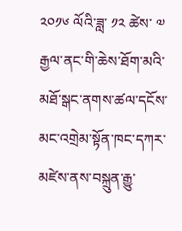༢༠༡༦ ལོའི་ཟླ་ ༡༢ ཚེས་ ༧
རྒྱལ་ནང་གི་ཆེས་ཐོག་མའི་མཐོ་སྒང་ནགས་ཚལ་དངོས་མང་འགྲེམ་སྟོན་ཁང་དཀར་མཛེས་ནས་བསྐྲུན་རྒྱུ་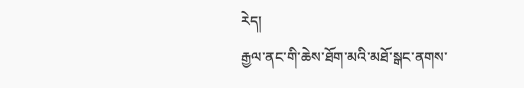རེད།
རྒྱལ་ནང་གི་ཆེས་ཐོག་མའི་མཐོ་སྒང་ནགས་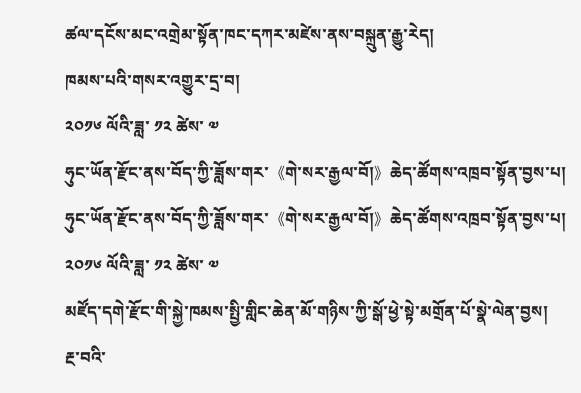ཚལ་དངོས་མང་འགྲེམ་སྟོན་ཁང་དཀར་མཛེས་ནས་བསྐྲུན་རྒྱུ་རེད།
ཁམས་པའི་གསར་འགྱུར་དྲ་བ།
༢༠༡༦ ལོའི་ཟླ་ ༡༢ ཚེས་ ༧
ཧུང་ཡོན་རྫོང་ནས་བོད་ཀྱི་ཟློས་གར་《གེ་སར་རྒྱལ་བོ།》ཆེད་ཚོགས་འཁྲབ་སྟོན་བྱས་པ།
ཧུང་ཡོན་རྫོང་ནས་བོད་ཀྱི་ཟློས་གར་《གེ་སར་རྒྱལ་བོ།》ཆེད་ཚོགས་འཁྲབ་སྟོན་བྱས་པ།
༢༠༡༦ ལོའི་ཟླ་ ༡༢ ཚེས་ ༧
མཛོད་དགེ་རྫོང་གི་སྐྱེ་ཁམས་སྤྱི་གླིང་ཆེན་མོ་གཉིས་ཀྱི་སྒོ་ཕྱེ་སྟེ་མགྲོན་པོ་སྣེ་ལེན་བྱས།
རྔ་བའི་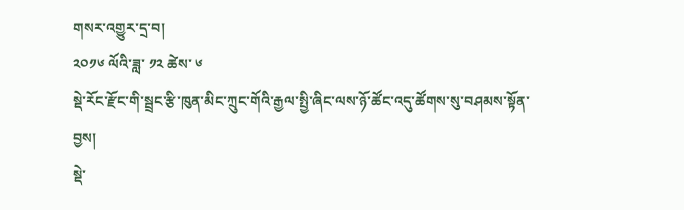གསར་འགྱུར་དྲ་བ།
༢༠༡༦ ལོའི་ཟླ་ ༡༢ ཚེས་ ༦
སྡེ་རོང་རྫོང་གི་སྦྲང་རྩི་ཁུན་མིང་ཀྲུང་གོའི་རྒྱལ་སྤྱི་ཞིང་ལས་ཉོ་ཚོང་འདུ་ཚོགས་སུ་བཤམས་སྟོན་བྱས།
སྡེ་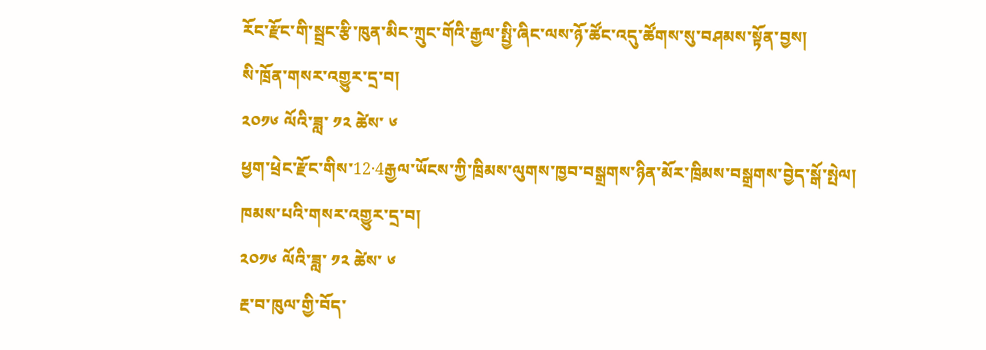རོང་རྫོང་གི་སྦྲང་རྩི་ཁུན་མིང་ཀྲུང་གོའི་རྒྱལ་སྤྱི་ཞིང་ལས་ཉོ་ཚོང་འདུ་ཚོགས་སུ་བཤམས་སྟོན་བྱས།
སི་ཁྲོན་གསར་འགྱུར་དྲ་བ།
༢༠༡༦ ལོའི་ཟླ་ ༡༢ ཚེས་ ༦
ཕྱག་ཕྲེང་རྫོང་གིས་12·4རྒྱལ་ཡོངས་ཀྱི་ཁྲིམས་ལུགས་ཁྱབ་བསྒྲགས་ཉིན་མོར་ཁྲིམས་བསྒྲགས་བྱེད་སྒོ་སྤེལ།
ཁམས་པའི་གསར་འགྱུར་དྲ་བ།
༢༠༡༦ ལོའི་ཟླ་ ༡༢ ཚེས་ ༦
རྔ་བ་ཁུལ་གྱི་བོད་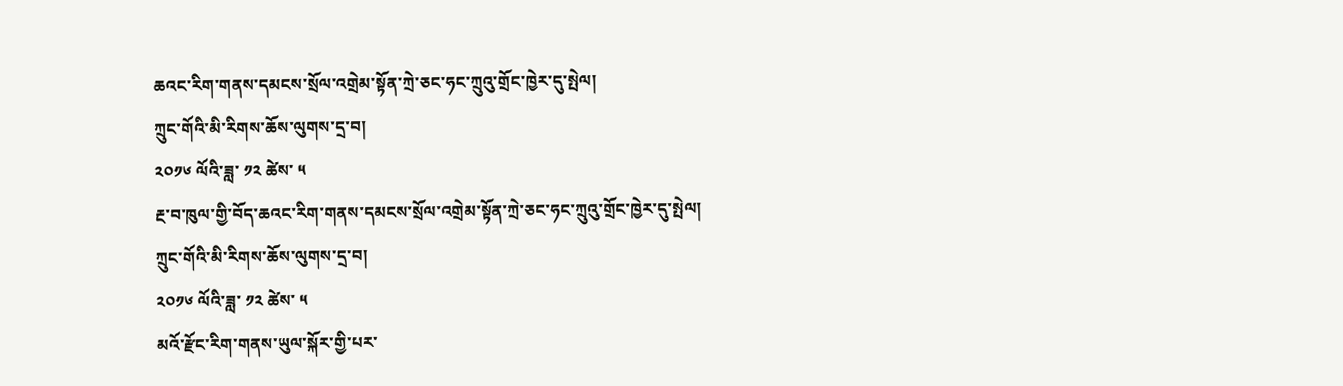ཆའང་རིག་གནས་དམངས་སྲོལ་འགྲེམ་སྟོན་ཀྲེ་ཅང་ཧང་ཀྲུའུ་གྲོང་ཁྱེར་དུ་སྤེལ།
ཀྲུང་གོའི་མི་རིགས་ཆོས་ལུགས་དྲ་བ།
༢༠༡༦ ལོའི་ཟླ་ ༡༢ ཚེས་ ༥
རྔ་བ་ཁུལ་གྱི་བོད་ཆའང་རིག་གནས་དམངས་སྲོལ་འགྲེམ་སྟོན་ཀྲེ་ཅང་ཧང་ཀྲུའུ་གྲོང་ཁྱེར་དུ་སྤེལ།
ཀྲུང་གོའི་མི་རིགས་ཆོས་ལུགས་དྲ་བ།
༢༠༡༦ ལོའི་ཟླ་ ༡༢ ཚེས་ ༥
མའོ་རྫོང་རིག་གནས་ཡུལ་སྐོར་གྱི་པར་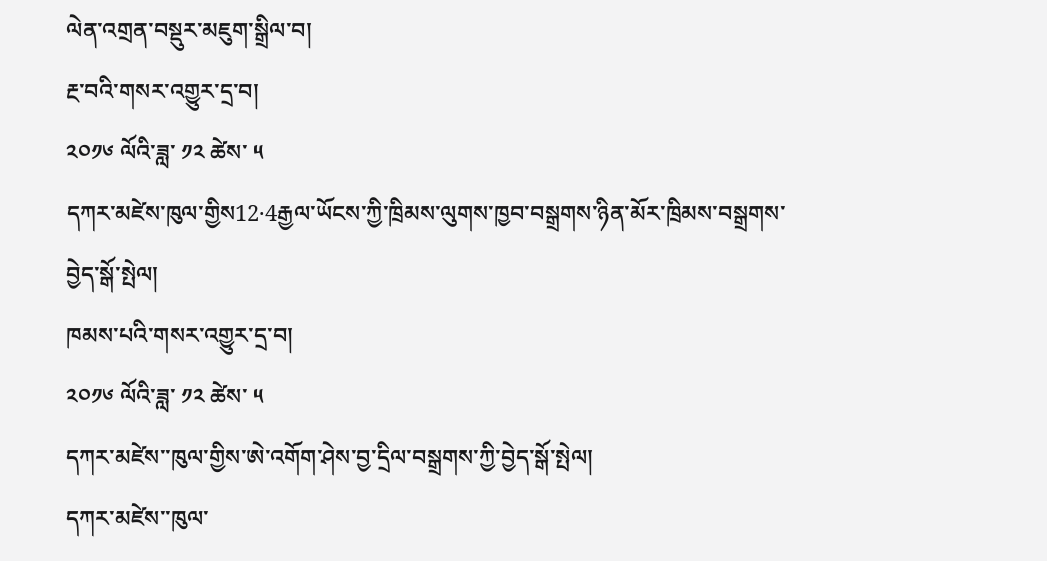ལེན་འགྲན་བསྡུར་མཇུག་སྒྲིལ་བ།
རྔ་བའི་གསར་འགྱུར་དྲ་བ།
༢༠༡༦ ལོའི་ཟླ་ ༡༢ ཚེས་ ༥
དཀར་མཛེས་ཁུལ་གྱིས12·4རྒྱལ་ཡོངས་ཀྱི་ཁྲིམས་ལུགས་ཁྱབ་བསྒྲགས་ཉིན་མོར་ཁྲིམས་བསྒྲགས་བྱེད་སྒོ་སྤེལ།
ཁམས་པའི་གསར་འགྱུར་དྲ་བ།
༢༠༡༦ ལོའི་ཟླ་ ༡༢ ཚེས་ ༥
དཀར་མཛེས་་ཁུལ་གྱིས་ཨེ་འགོག་ཤེས་བྱ་དྲིལ་བསྒྲགས་ཀྱི་བྱེད་སྒོ་སྤེལ།
དཀར་མཛེས་་ཁུལ་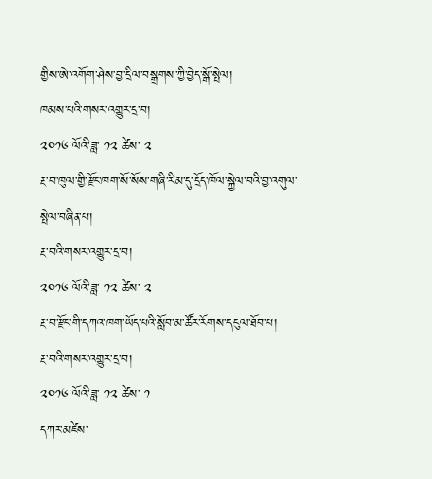གྱིས་ཨེ་འགོག་ཤེས་བྱ་དྲིལ་བསྒྲགས་ཀྱི་བྱེད་སྒོ་སྤེལ།
ཁམས་པའི་གསར་འགྱུར་དྲ་བ།
༢༠༡༦ ལོའི་ཟླ་ ༡༢ ཚེས་ ༢
རྔ་བ་ཁུལ་གྱི་རྫོང་ཁག་སོ་སོས་གཞི་རིམ་དུ་དྲོད་ཁོལ་སྐྱེལ་བའི་བྱ་འགུལ་སྤེལ་བཞིན་པ།
རྔ་བའི་གསར་འགྱུར་དྲ་བ།
༢༠༡༦ ལོའི་ཟླ་ ༡༢ ཚེས་ ༢
རྔ་བ་རྫོང་གི་དཀའ་ཁག་ཡོད་པའི་སློབ་མ་ཚོར་རོགས་དངུལ་ཐོབ་པ།
རྔ་བའི་གསར་འགྱུར་དྲ་བ།
༢༠༡༦ ལོའི་ཟླ་ ༡༢ ཚེས་ ༡
དཀར་མཛེས་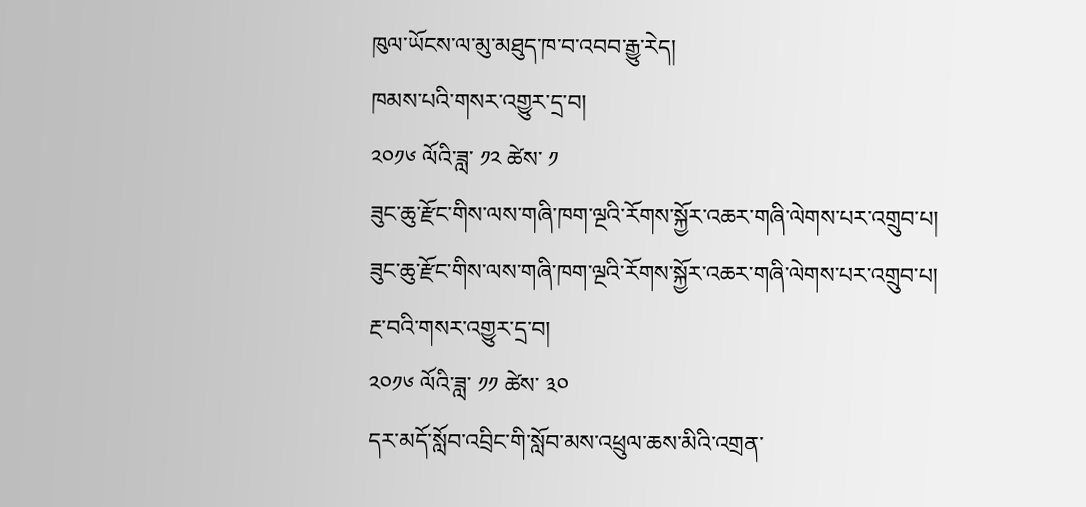ཁུལ་ཡོངས་ལ་མུ་མཐུད་ཁ་བ་འབབ་རྒྱུ་རེད།
ཁམས་པའི་གསར་འགྱུར་དྲ་བ།
༢༠༡༦ ལོའི་ཟླ་ ༡༢ ཚེས་ ༡
ཟུང་ཆུ་རྫོང་གིས་ལས་གཞི་ཁག་ལྔའི་རོགས་སྐྱོར་འཆར་གཞི་ལེགས་པར་འགྲུབ་པ།
ཟུང་ཆུ་རྫོང་གིས་ལས་གཞི་ཁག་ལྔའི་རོགས་སྐྱོར་འཆར་གཞི་ལེགས་པར་འགྲུབ་པ།
རྔ་བའི་གསར་འགྱུར་དྲ་བ།
༢༠༡༦ ལོའི་ཟླ་ ༡༡ ཚེས་ ༣༠
དར་མདོ་སློབ་འབྲིང་གི་སློབ་མས་འཕྲུལ་ཆས་མིའི་འགྲན་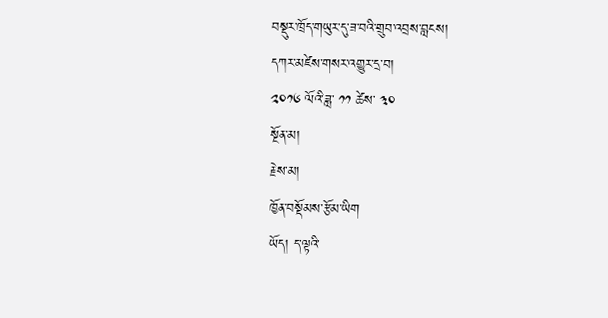བསྡུར་ཁྲོད་གཡུར་དུ་ཟ་བའི་གྲུབ་འབྲས་བླངས།
དཀར་མཛེས་གསར་འགྱུར་དྲ་བ།
༢༠༡༦ ལོའི་ཟླ་ ༡༡ ཚེས་ ༣༠
སྔོན་མ།
རྗེས་མ།
ཁྱོན་བསྡོམས་རྩོམ་ཡིག
ཡོད། ད་ལྟའི་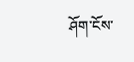ཤོག་ངོས་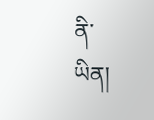ནི་
ཡིན།